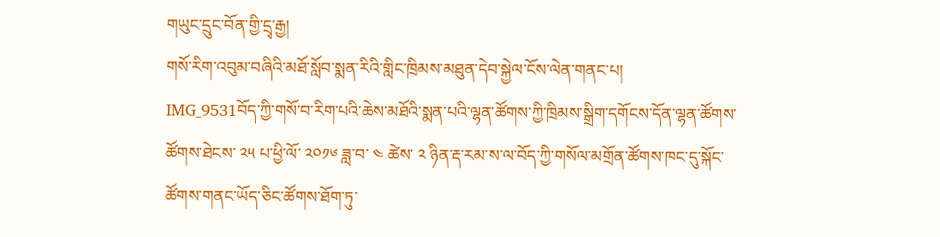གཡུང་དྲུང་བོན་གྱི་དྲྭ་རྒྱ།
གསོ་རིག་འབུམ་བཞིའི་མཐོ་སློབ་སྨན་རིའི་གླིང་ཁྲིམས་མཐུན་དེབ་སྐྱེལ་ངོས་ལེན་གནང་པ།
IMG_9531བོད་ཀྱི་གསོ་བ་རིག་པའི་ཆེས་མཐོའི་སྨན་པའི་ལྷན་ཚོགས་ཀྱི་ཁྲིམས་སྒྲིག་དགོངས་དོན་ལྷན་ཚོགས་ཚོགས་ཐེངས་ ༢༥ པ་ཕྱི་ལོ་ ༢༠༡༦ ཟླ་བ་ ༤ ཚེས་ ༢ ཉིན་རྡ་རམ་ས་ལ་བོད་ཀྱི་གསོལ་མགྲོན་ཚོགས་ཁང་དུ་སྐོང་ཚོགས་གནང་ཡོད་ཅིང་ཚོགས་ཐོག་ཏུ་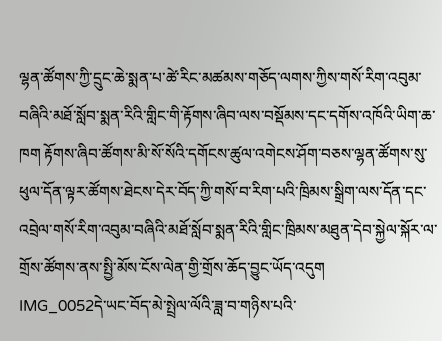ལྷན་ཚོགས་ཀྱི་དྲུང་ཆེ་སྨན་པ་ཚེ་རིང་མཚམས་གཅོད་ལགས་ཀྱིས་གསོ་རིག་འབུམ་བཞིའི་མཐོ་སློབ་སྨན་རིའི་གླིང་གི་རྟོགས་ཞིབ་ལས་བསྡོམས་དང་དགོས་འཁོའི་ཡིག་ཆ་ཁག རྟོགས་ཞིབ་ཚོགས་མི་སོ་སོའི་དགོངས་ཚུལ་འགེངས་ཤོག་བཅས་ལྷན་ཚོགས་སུ་ཕུལ་དོན་ལྟར་ཚོགས་ཐེངས་དེར་བོད་ཀྱི་གསོ་བ་རིག་པའི་ཁྲིམས་སྒྲིག་ལས་དོན་དང་འབྲེལ་གསོ་རིག་འབུམ་བཞིའི་མཐོ་སློབ་སྨན་རིའི་གླིང་ཁྲིམས་མཐུན་དེབ་སྐྱེལ་སྐོར་ལ་གྲོས་ཚོགས་ནས་སྤྱི་མོས་ངོས་ལེན་གྱི་གྲོས་ཆོད་བྱུང་ཡོད་འདུག
IMG_0052དེ་ཡང་བོད་མེ་སྤྲེལ་ལོའི་ཟླ་བ་གཉིས་པའི་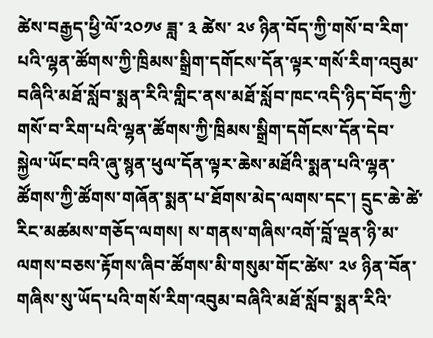ཚེས་བརྒྱད་ཕྱི་ལོ་༢༠༡༦ ཟླ་ ༣ ཚེས་ ༢༦ ཉིན་བོད་ཀྱི་གསོ་བ་རིག་པའི་ལྷན་ཚོགས་ཀྱི་ཁྲིམས་སྒྲིག་དགོངས་དོན་ལྟར་གསོ་རིག་འབུམ་བཞིའི་མཐོ་སློབ་སྨན་རིའི་གླིང་ནས་མཐོ་སློབ་ཁང་འདི་ཉིད་བོད་ཀྱི་གསོ་བ་རིག་པའི་ལྷན་ཚོགས་ཀྱི་ཁྲིམས་སྒྲིག་དགོངས་དོན་དེབ་སྐྱེལ་ཡོང་བའི་ཞུ་སྙན་ཕུལ་དོན་ལྟར་ཆེས་མཐོའི་སྨན་པའི་ལྷན་ཚོགས་ཀྱི་ཚོགས་གཞོན་སྨན་པ་ཐོགས་མེད་ལགས་དང་། དྲུང་ཆེ་ཚེ་རིང་མཚམས་གཅོད་ལགས། ས་གནས་གཞིས་འགོ་བློ་ལྡན་ཉི་མ་ལགས་བཅས་རྟོགས་ཞིབ་ཚོགས་མི་གསུམ་གོང་ཚེས་ ༢༦ ཉིན་བོན་གཞིས་སུ་ཡོད་པའི་གསོ་རིག་འབུམ་བཞིའི་མཐོ་སློབ་སྨན་རིའི་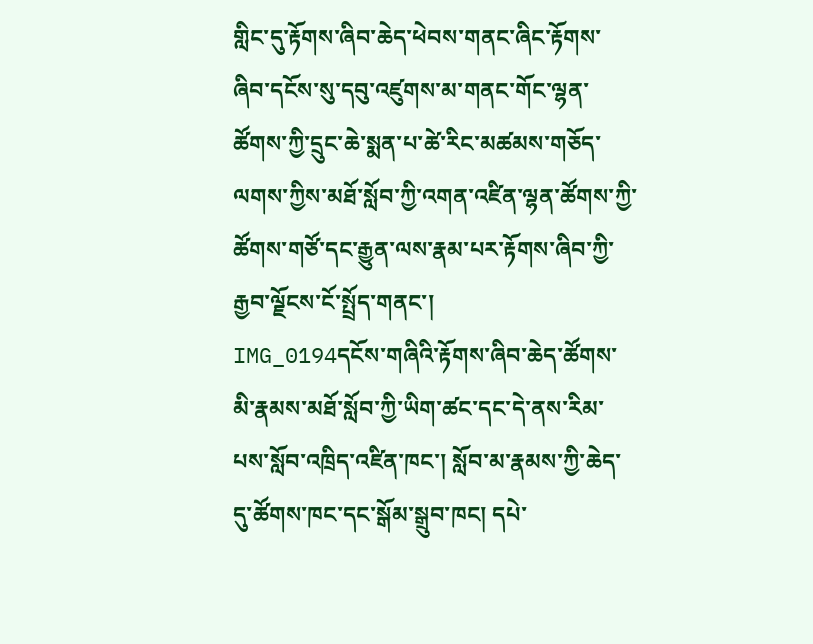གླིང་དུ་རྟོགས་ཞིབ་ཆེད་ཕེབས་གནང་ཞིང་རྟོགས་ཞིབ་དངོས་སུ་དབུ་འཛུགས་མ་གནང་གོང་ལྷན་ཚོགས་ཀྱི་དྲུང་ཆེ་སྨན་པ་ཚེ་རིང་མཚམས་གཅོད་ལགས་ཀྱིས་མཐོ་སློབ་ཀྱི་འགན་འཛིན་ལྷན་ཚོགས་ཀྱི་ཚོགས་གཙོ་དང་རྒྱུན་ལས་རྣམ་པར་རྟོགས་ཞིབ་ཀྱི་རྒྱབ་ལྗོངས་ངོ་སྤྲོད་གནང་།
IMG_0194དངོས་གཞིའི་རྟོགས་ཞིབ་ཆེད་ཚོགས་མི་རྣམས་མཐོ་སློབ་ཀྱི་ཡིག་ཚང་དང་དེ་ནས་རིམ་པས་སློབ་འཁྲིད་འཛིན་ཁང་། སློབ་མ་རྣམས་ཀྱི་ཆེད་དུ་ཚོགས་ཁང་དང་སྒོམ་སྒྲུབ་ཁང། དཔེ་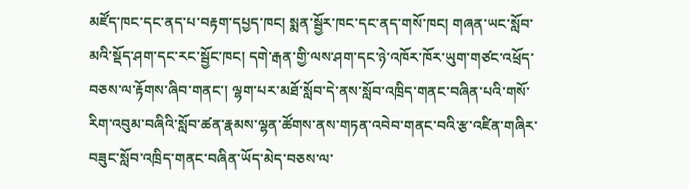མཛོད་ཁང་དང་ནད་པ་བརྟག་དཔྱད་ཁང། སྨན་སྦྱོར་ཁང་དང་ནད་གསོ་ཁང། གཞན་ཡང་སློབ་མའི་སྡོད་ཤག་དང་རང་སྦྱོང་ཁང། དགེ་རྒན་གྱི་ལས་ཤག་དང་ཉེ་འཁོར་ཁོར་ཡུག་གཙང་འཕྲོད་བཅས་ལ་རྟོགས་ཞིབ་གནང་། ལྷག་པར་མཐོ་སློབ་དེ་ནས་སློབ་འཁྲིད་གནང་བཞིན་པའི་གསོ་རིག་འབུམ་བཞིའི་སློབ་ཚན་རྣམས་ལྷན་ཚོགས་ནས་གཏན་འབེབ་གནང་བའི་རྩ་འཛིན་གཞིར་བཟུང་སློབ་འཁྲིད་གནང་བཞིན་ཡོད་མེད་བཅས་ལ་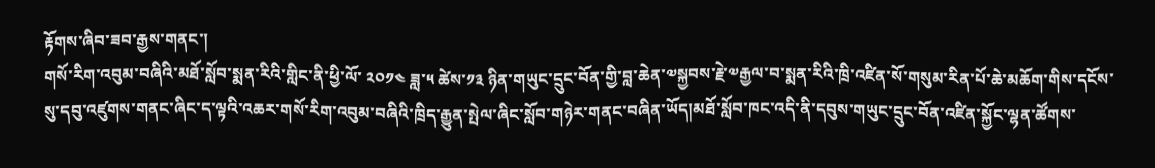རྟོགས་ཞིབ་ཟབ་རྒྱས་གནང་།
གསོ་རིག་འབུམ་བཞིའི་མཐོ་སློབ་སྨན་རིའི་གླིང་ནི་ཕྱི་ལོ་ ༢༠༡༤ ཟླ་༥ ཚེས་༡༣ ཉིན་གཡུང་དྲུང་བོན་གྱི་བླ་ཆེན་༧སྐྱབས་རྗེ་༧རྒྱལ་བ་སྨན་རིའི་ཁྲི་འཛིན་སོ་གསུམ་རིན་པོ་ཆེ་མཆོག་གིས་དངོས་སུ་དབུ་འཛུགས་གནང་ཞིང་ད་ལྟའི་འཆར་གསོ་རིག་འབུམ་བཞིའི་ཁྲིད་རྒྱུན་སྤེལ་ཞིང་སློབ་གཉེར་གནང་བཞིན་ཡོད།མཐོ་སློབ་ཁང་འདི་ནི་དབུས་གཡུང་དྲུང་བོན་འཛིན་སྐྱོང་ལྷན་ཚོགས་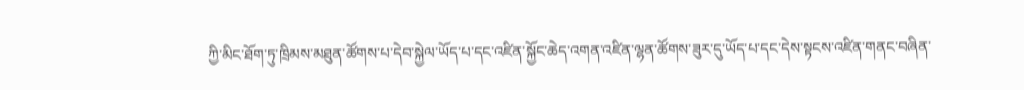ཀྱི་མིང་ཐོག་ཏུ་ཁྲིམས་མཐུན་ཚོགས་པ་དེབ་སྐྱེལ་ཡོད་པ་དང་འཛིན་སྐྱོང་ཆེད་འགན་འཛིན་ལྷན་ཚོགས་ཟུར་དུ་ཡོད་པ་དང་དེས་སྟངས་འཛིན་གནང་བཞིན་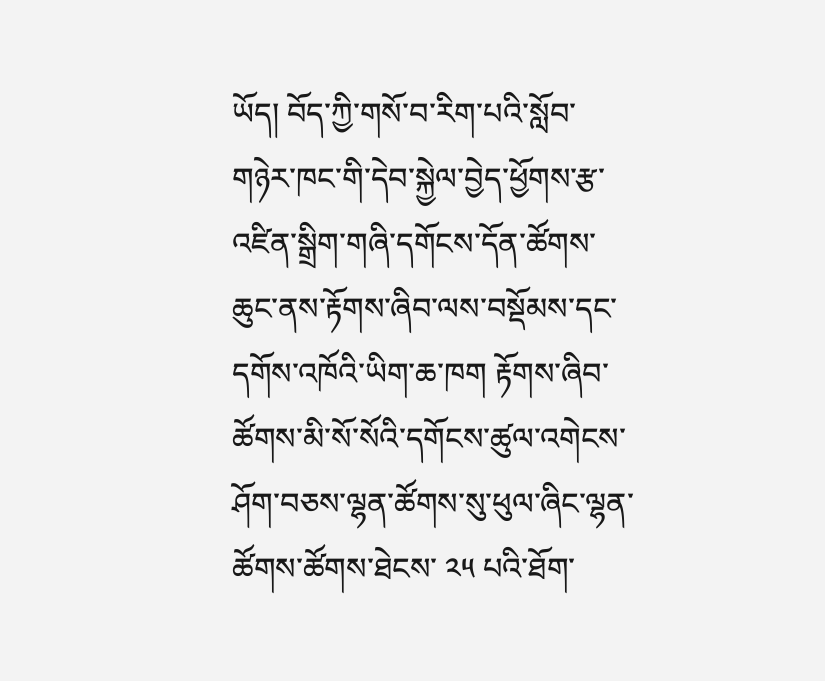ཡོད། བོད་ཀྱི་གསོ་བ་རིག་པའི་སློབ་གཉེར་ཁང་གི་དེབ་སྐྱེལ་བྱེད་ཕྱོགས་རྩ་འཛིན་སྒྲིག་གཞི་དགོངས་དོན་ཚོགས་ཆུང་ནས་རྟོགས་ཞིབ་ལས་བསྡོམས་དང་དགོས་འཁོའི་ཡིག་ཆ་ཁག རྟོགས་ཞིབ་ཚོགས་མི་སོ་སོའི་དགོངས་ཚུལ་འགེངས་ཤོག་བཅས་ལྷན་ཚོགས་སུ་ཕུལ་ཞིང་ལྷན་ཚོགས་ཚོགས་ཐེངས་ ༢༥ པའི་ཐོག་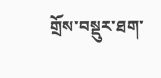གྲོས་བསྡུར་ཐག་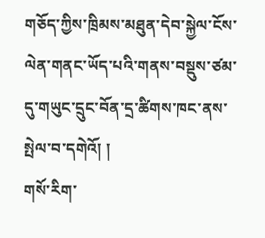གཅོད་ཀྱིས་ཁྲིམས་མཐུན་དེབ་སྐྱེལ་ངོས་ལེན་གནང་ཡོད་པའི་གནས་བསྡུས་ཙམ་དུ་གཡུང་དྲུང་བོན་དྲ་ཚིགས་ཁང་ནས་སྤེལ་བ་དགེའོ། །
གསོ་རིག་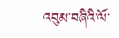འབུམ་བཞིའི་ལོ་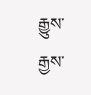རྒྱུས་རྒྱས་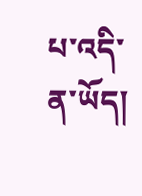པ་འདི་ན་ཡོད།